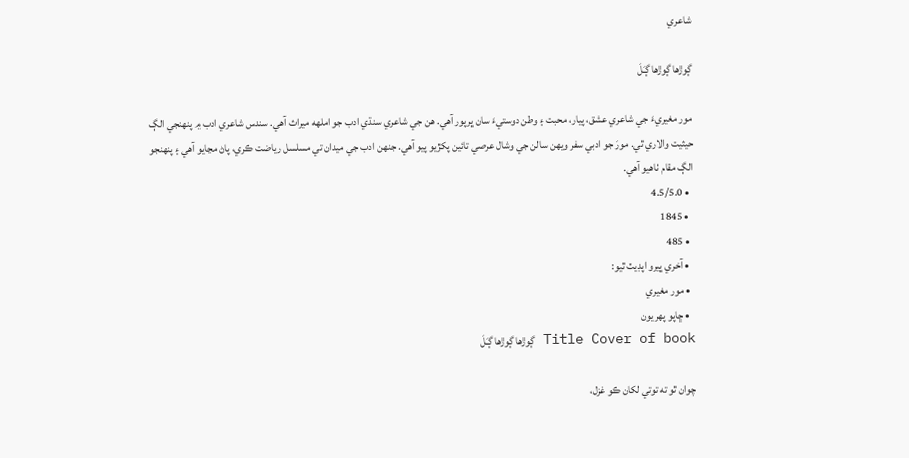شاعري

ڳوڙها ڳوڙها ڳـَلَ

مور مغيريءَ جي شاعري عشق، پيار، محبت ۽ وطن دوستيءَ سان ڀرپور آهي. هن جي شاعري سنڌي ادب جو املهه ميراث آهي. سندس شاعري ادب ۾ پنھنجي الڳ حيثيت والاري ٿي. مورَ جو ادبي سفر ويھن سالن جي وشال عرصي تائين پکڙيو پيو آهي. جنھن ادب جي ميدان تي مسلسل رياضت ڪري، پاڻ مڃايو آهي ۽ پنھنجو الڳ مقام ٺاهيو آهي.
  • 4.5/5.0
  • 1845
  • 485
  • آخري ڀيرو اپڊيٽ ٿيو:
  • مور مغيري
  • ڇاپو پھريون
Title Cover of book ڳوڙها ڳوڙها ڳـَلَ

چوان ٿو ته توتي لکان ڪو غزل،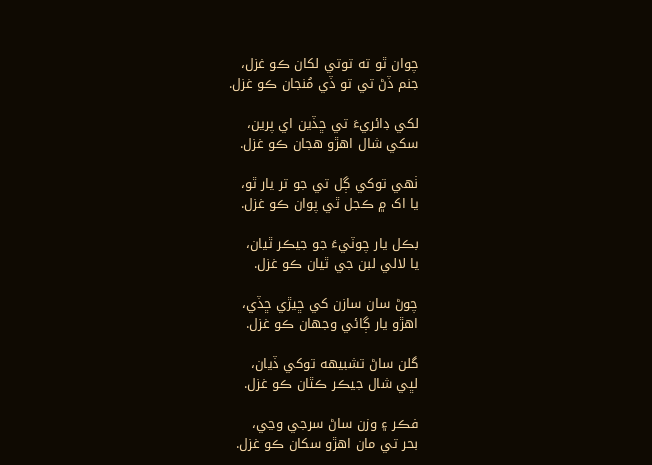چوان ٿو ته توتي لکان ڪو غزل،
جنم ڏڻ تي تو ڏي مُنجان ڪو غزل.

لکي ڊائريءَ تي ڇڏين اي پرين،
سکي شال اهڙو هجان ڪو غزل.

ٺھي توکي ڳل تي جو تر يار ٿو،
يا اک ۾ ڪجل ٿي پوان ڪو غزل.

بڪل يار چوٽيءَ جو جيڪر ٿيان،
يا لالي لبن جي ٿيان ڪو غزل.

چوڻ سان سازن کي ڇيڙي ڇڏي،
اهڙو يار ڳائي وجهان ڪو غزل.

گلن ساڻ تشبيھه توکي ڏيان،
لڀي شال جيڪر ڪٿان ڪو غزل.

فڪر ۽ وزن ساڻ سرجي وڃي،
بحر تي مان اهڙو سکان ڪو غزل.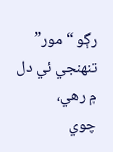رڳو “مور” تنھنجي ئي دل ۾ رهي،
چوي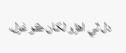دل ٿي اهڙو لکان ڪو غزل.